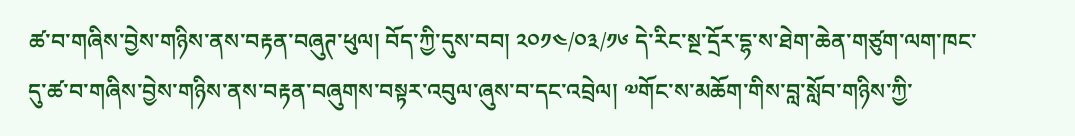ཚ་བ་གཞིས་བྱེས་གཉིས་ནས་བརྟན་བཞུཊ་ཕུལ། བོད་ཀྱི་དུས་བབ། ༢༠༡༤/༠༣/༡༦ དེ་རིང་སྔ་དྲོར་དྷ་ས་ཐེག་ཆེན་གཙུག་ལག་ཁང་དུ་ཚ་བ་གཞིས་བྱེས་གཉིས་ནས་བརྟན་བཞུགས་བསྟར་འབུལ་ཞུས་བ་དང་འབྲེལ། ༧གོང་ས་མཆོག་གིས་བླ་སློབ་གཉིས་ཀྱི་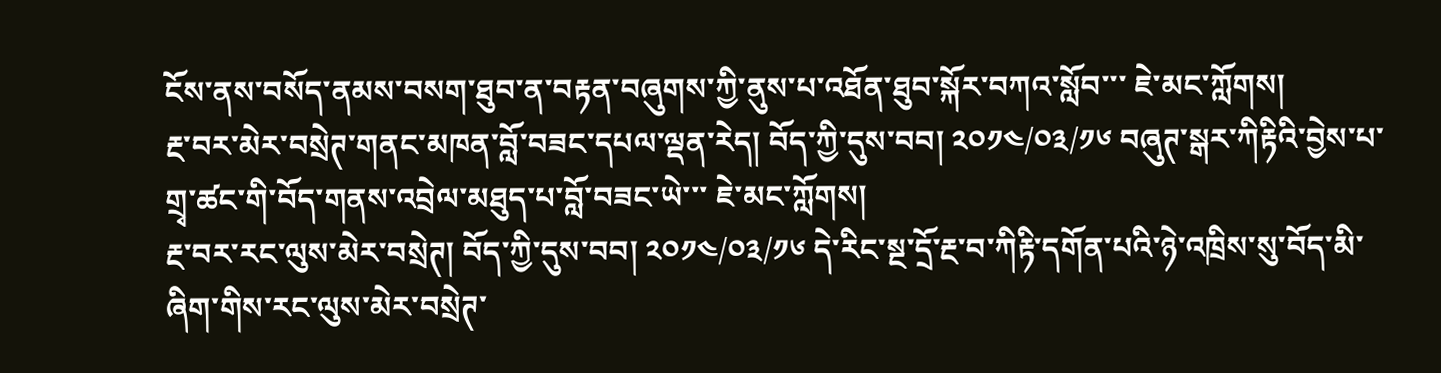ངོས་ནས་བསོད་ནམས་བསག་ཐུབ་ན་བརྟན་བཞུགས་ཀྱི་ནུས་པ་འཐོན་ཐུབ་སྐོར་བཀའ་སློབ་་་ ཇེ་མང་ཀློགས།
རྔ་བར་མེར་བསྲེཊ་གནང་མཁན་བློ་བཟང་དཔལ་ལྡན་རེད། བོད་ཀྱི་དུས་བབ། ༢༠༡༤/༠༣/༡༦ བཞུཊ་སྒར་ཀིརྟིའི་བྱེས་པ་གྲྭ་ཚང་གི་བོད་གནས་འབྲེལ་མཐུད་པ་བློ་བཟང་ཡེ་་་ ཇེ་མང་ཀློགས།
རྔ་བར་རང་ལུས་མེར་བསྲེཊ། བོད་ཀྱི་དུས་བབ། ༢༠༡༤/༠༣/༡༦ དེ་རིང་སྔ་དྲོ་རྔ་བ་ཀིརྟི་དགོན་པའི་ཉེ་འཁྲིས་སུ་བོད་མི་ཞིག་གིས་རང་ལུས་མེར་བསྲེཊ་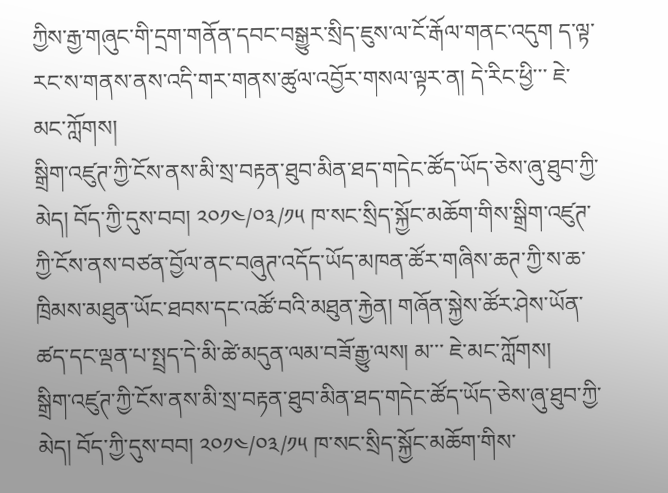ཀྱིས་རྒྱ་གཞུང་གི་དྲག་གནོན་དབང་བསྒྱུར་སྲིད་ཇུས་ལ་ངོ་རྒོལ་གནང་འདུག ད་ལྟ་རང་ས་གནས་ནས་འདི་གར་གནས་ཚུལ་འབྱོར་གསལ་ལྟར་ན། དེ་རིང་ཕྱི་་་ ཇེ་མང་ཀློགས།
སྒྲིག་འཛུཊ་ཀྱི་ངོས་ནས་མི་སྲ་བརྟན་ཐུབ་མིན་ཐད་གདེང་ཚོད་ཡོད་ཅེས་ཞུ་ཐུབ་ཀྱི་མེད། བོད་ཀྱི་དུས་བབ། ༢༠༡༤/༠༣/༡༥ ཁ་སང་སྲིད་སྐྱོང་མཆོག་གིས་སྒྲིག་འཛུཊ་ཀྱི་ངོས་ནས་བཙན་བྱོལ་ནང་བཞུཊ་འདོད་ཡོད་མཁན་ཚོར་གཞིས་ཆཊ་ཀྱི་ས་ཆ་ཁྲིམས་མཐུན་ཡོང་ཐབས་དང་འཚོ་བའི་མཐུན་རྐྱེན། གཞོན་སྐྱེས་ཚོར་ཤེས་ཡོན་ཚད་དང་ལྡན་པ་སྤྲད་དེ་མི་ཚེ་མདུན་ལམ་བཟོ་རྒྱུ་ལས། མ་་་ ཇེ་མང་ཀློགས།
སྒྲིག་འཛུཊ་ཀྱི་ངོས་ནས་མི་སྲ་བརྟན་ཐུབ་མིན་ཐད་གདེང་ཚོད་ཡོད་ཅེས་ཞུ་ཐུབ་ཀྱི་མེད། བོད་ཀྱི་དུས་བབ། ༢༠༡༤/༠༣/༡༥ ཁ་སང་སྲིད་སྐྱོང་མཆོག་གིས་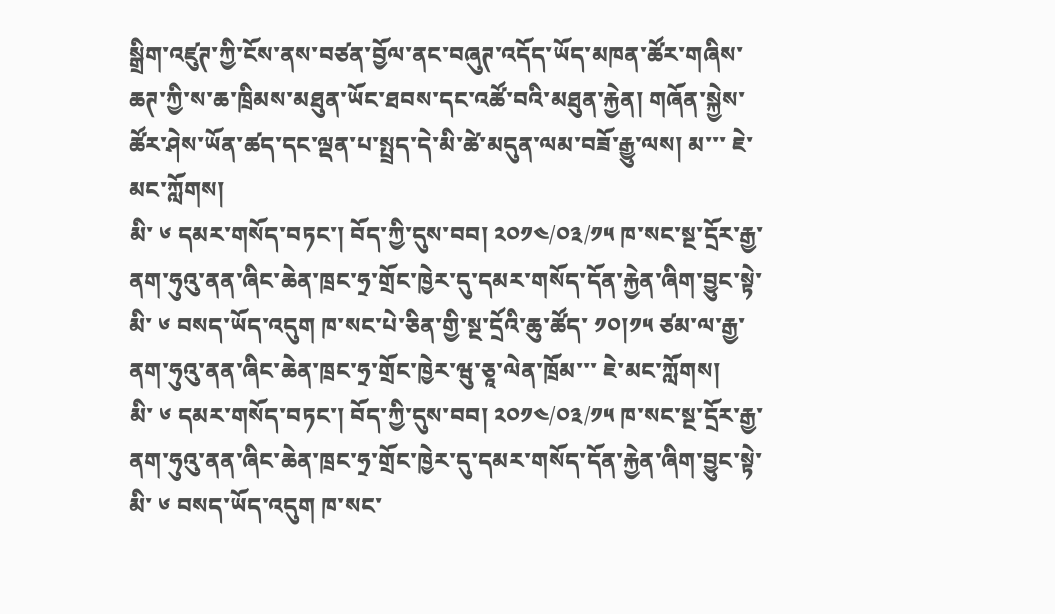སྒྲིག་འཛུཊ་ཀྱི་ངོས་ནས་བཙན་བྱོལ་ནང་བཞུཊ་འདོད་ཡོད་མཁན་ཚོར་གཞིས་ཆཊ་ཀྱི་ས་ཆ་ཁྲིམས་མཐུན་ཡོང་ཐབས་དང་འཚོ་བའི་མཐུན་རྐྱེན། གཞོན་སྐྱེས་ཚོར་ཤེས་ཡོན་ཚད་དང་ལྡན་པ་སྤྲད་དེ་མི་ཚེ་མདུན་ལམ་བཟོ་རྒྱུ་ལས། མ་་་ ཇེ་མང་ཀློགས།
མི་ ༦ དམར་གསོད་བཏང་། བོད་ཀྱི་དུས་བབ། ༢༠༡༤/༠༣/༡༥ ཁ་སང་སྔ་དྲོར་རྒྱ་ནག་ཧུའུ་ནན་ཞིང་ཆེན་ཁྲང་ཧྲ་གྲོང་ཁྱེར་དུ་དམར་གསོད་དོན་རྐྱེན་ཞིག་བྱུང་སྟེ་མི་ ༦ བསད་ཡོད་འདུག ཁ་སང་པེ་ཅིན་གྱི་སྔ་དྲོའི་ཆུ་ཚོད་ ༡༠།༡༥ ཙམ་ལ་རྒྱ་ནག་ཧུའུ་ནན་ཞིང་ཆེན་ཁྲང་ཧྲ་གྲོང་ཁྱེར་ཝུ་ཅཱ་ལེན་ཁྲོམ་་་ ཇེ་མང་ཀློགས།
མི་ ༦ དམར་གསོད་བཏང་། བོད་ཀྱི་དུས་བབ། ༢༠༡༤/༠༣/༡༥ ཁ་སང་སྔ་དྲོར་རྒྱ་ནག་ཧུའུ་ནན་ཞིང་ཆེན་ཁྲང་ཧྲ་གྲོང་ཁྱེར་དུ་དམར་གསོད་དོན་རྐྱེན་ཞིག་བྱུང་སྟེ་མི་ ༦ བསད་ཡོད་འདུག ཁ་སང་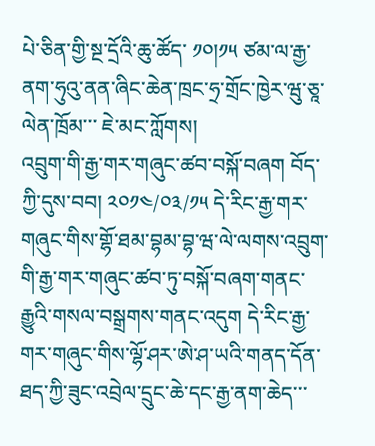པེ་ཅིན་གྱི་སྔ་དྲོའི་ཆུ་ཚོད་ ༡༠།༡༥ ཙམ་ལ་རྒྱ་ནག་ཧུའུ་ནན་ཞིང་ཆེན་ཁྲང་ཧྲ་གྲོང་ཁྱེར་ཝུ་ཅཱ་ལེན་ཁྲོམ་་་ ཇེ་མང་ཀློགས།
འབྲུག་གི་རྒྱ་གར་གཞུང་ཚབ་བསྐོ་བཞག བོད་ཀྱི་དུས་བབ། ༢༠༡༤/༠༣/༡༥ དེ་རིང་རྒྱ་གར་གཞུང་གིས་གྷོ་ཐམ་བྷམ་བྷ་ཝ་ལེ་ལགས་འབྲུག་གི་རྒྱ་གར་གཞུང་ཚབ་ཏུ་བསྐོ་བཞག་གནང་རྒྱུའི་གསལ་བསྒྲགས་གནང་འདུག དེ་རིང་རྒྱ་གར་གཞུང་གིས་ལྷོ་ཤར་ཨེ་ཤ་ཡའི་གནད་དོན་ཐད་ཀྱི་ཟུང་འབྲེལ་དྲུང་ཆེ་དང་རྒྱ་ནག་ཆེད་་་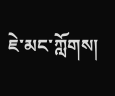ཇེ་མང་ཀློགས།